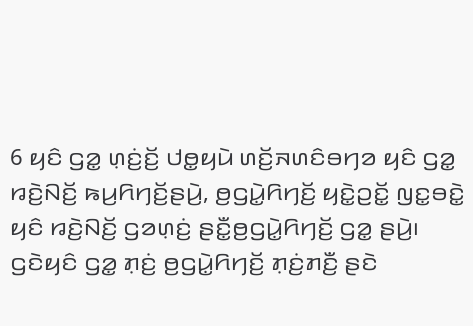6 ꤟꤢꤨ ꤞꤤ꤭ ꤛ꤫ꤢꤦ꤬ꤢꤩ꤬ ꤓꤥ꤭ꤟꤣꤧ ꤛꤢꤩ꤬ꤏꤛꤢꤨꤋꤚꤤ ꤟꤢꤨ ꤞꤤ꤭ ꤙꤢꤧ꤬ꤡꤢꤩ꤬ ꤒꤣ꤬ꤖꤚꤢꤩ꤬ꤔꤣꤧ꤬, ꤥ꤬ꤞꤣꤧ꤭ꤖꤚꤢꤩ꤬ ꤟꤢꤧ꤭ꤑꤢꤩ꤭ ꤜꤢ꤭ꤋꤢꤧ꤭ ꤟꤢꤨ ꤙꤢꤧ꤬ꤡꤢꤩ꤬ ꤞꤤꤛ꤫ꤢꤦ꤬ ꤔꤢꤪ꤭ꤥ꤬ꤞꤣꤧ꤭ꤖꤚꤢꤩ꤬ ꤞꤤ꤭ ꤔꤣꤧ꤬꤯
ꤞꤢꤧꤟꤢꤨ ꤞꤤ꤭ ꤊ꤫ꤢꤦ꤬ ꤥ꤬ꤞꤣꤧ꤭ꤖꤚꤢꤩ꤬ ꤊ꤫ꤢꤦ꤬ꤊꤢꤪ꤬ ꤔꤢꤧ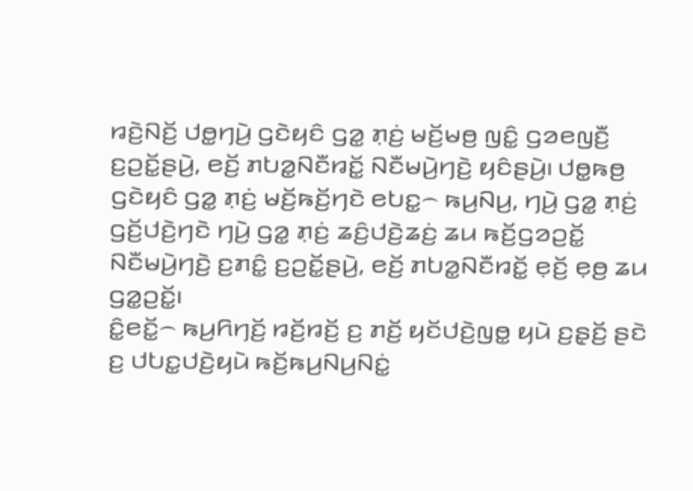ꤙꤢꤧ꤬ꤡꤢꤩ꤬ ꤓꤥ꤭ꤚꤣꤧ꤬ ꤞꤢꤧꤟꤢꤨ ꤞꤤ꤭ ꤊ꤫ꤢꤦ꤬ ꤗꤢꤩ꤬ꤗꤥ꤬ ꤜꤢꤨ꤭ ꤞꤤꤕꤜꤢꤪ꤬ ꤢ꤬ꤑꤢꤩ꤭ꤔꤣꤧ꤬, ꤕꤢꤩ꤬ ꤊꤝꤤ꤭ꤡꤢꤪꤙꤢꤩ꤭ ꤡꤢꤪꤗꤣꤧ꤬ꤚꤢꤧ꤬ ꤟꤢꤨꤔꤣꤧ꤬꤯ ꤓꤥ꤭ꤒꤥ꤬ ꤞꤢꤧꤟꤢꤨ ꤞꤤ꤭ ꤊ꤫ꤢꤦ꤬ ꤗꤢꤩ꤬ꤒꤢꤩ꤬ꤚꤢꤧ ꤕꤝꤢ꤭꤮ ꤒꤣ꤬ꤡꤣ꤬, ꤚꤣꤧ꤬ ꤞꤤ꤭ ꤊ꤫ꤢꤦ꤬ ꤞꤢꤩ꤬ꤓꤢꤧ꤬ꤚꤢꤧ ꤚꤣꤧ꤬ ꤞꤤ꤭ ꤊ꤫ꤢꤦ꤬ ꤘꤢꤨ꤬ꤓꤢꤧ꤬ꤘꤢꤦ꤬ ꤘꤣ ꤒꤢꤩ꤬ꤞꤤꤑꤢꤩ꤭ ꤡꤢꤪꤗꤣꤧ꤬ꤚꤢꤧ꤬ ꤢ꤬ꤊꤢꤨ꤭ ꤢ꤬ꤑꤢꤩ꤭ꤔꤣꤧ꤬, ꤕꤢꤩ꤬ ꤊꤝꤤ꤭ꤡꤢꤪꤙꤢꤩ꤭ ꤕ꤫ꤢꤩ꤬ ꤕ꤫ꤥ꤬ ꤘꤣ ꤞꤤ꤭ꤑꤢꤩ꤭꤯
ꤢꤨ꤭ꤕꤢꤩ꤭꤮ ꤒꤣ꤬ꤖꤚꤢꤩ꤬ ꤙꤢꤩ꤬ꤙꤢꤩ꤬ ꤢ꤬ ꤊꤢꤩ꤬ ꤟꤢꤩꤓꤢꤧ꤬ꤜꤥ꤭ ꤟꤣꤧ ꤢ꤬ꤔ꤫ꤢꤩ꤬ ꤔꤢꤧ ꤢ꤬ ꤓꤝꤢ꤭ꤓꤢꤧ꤬ꤟꤣꤧ ꤒꤢꤩ꤬ꤒꤣ꤬ꤡꤣ꤬ꤡꤢꤦ꤭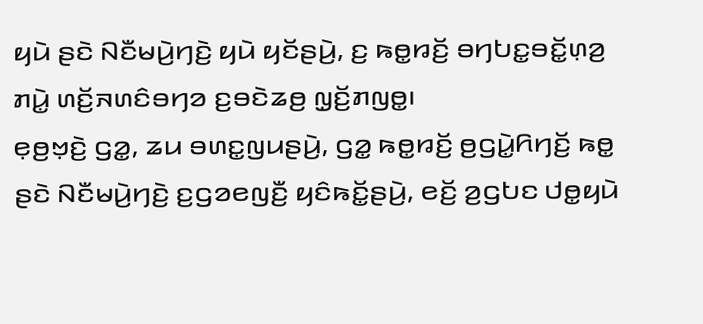ꤟꤣꤧ ꤔꤢꤧ ꤡꤢꤪꤗꤣꤧ꤬ꤚꤢꤧ꤬ ꤟꤣꤧ ꤟꤢꤩꤔꤣꤧ꤬, ꤢ꤬ ꤒꤥ꤭ꤙꤢꤩ꤬ ꤋꤚꤝꤢ꤭ꤋꤢꤩ꤭ꤛ꤫ꤤ꤬ ꤊꤣꤧ꤭ ꤛꤢꤩ꤬ꤏꤛꤢꤨꤋꤚꤤ ꤢ꤬ꤋꤢꤧꤘꤥ꤬ ꤜ꤫ꤢꤩ꤬ꤊꤜꤥ꤭꤯
ꤕ꤫ꤥ꤬ꤠ꤫ꤢꤧ꤬ ꤞꤤ꤭, ꤘꤣ ꤋꤛꤢ꤭ꤜꤣꤔꤣꤧ꤬, ꤞꤤ꤭ ꤒꤥ꤭ꤙꤢꤩ꤬ ꤥ꤬ꤞꤣꤧ꤭ꤖꤚꤢꤩ꤬ ꤒꤥ꤭ ꤔꤢꤧ ꤡꤢꤪꤗꤣꤧ꤬ꤚꤢꤧ꤬ ꤢ꤬ꤞꤤꤕꤜꤢꤪ꤬ ꤟꤢꤨꤒꤢꤩ꤭ꤔꤣꤧ꤬, ꤕꤢꤩ꤬ ꤤ꤬ꤞꤝꤢ ꤓꤥ꤭ꤟꤣꤧ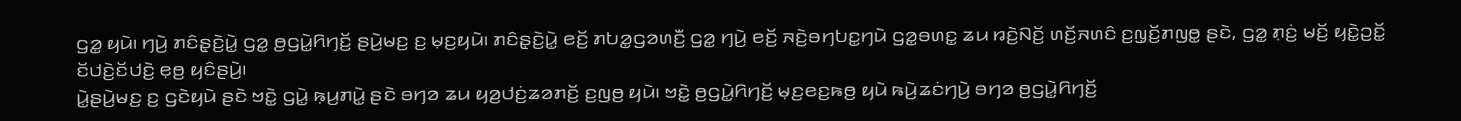ꤞꤤ꤭ ꤟꤣꤧ꤯ ꤚꤣꤧ꤬ ꤊꤢꤨꤔ꤫ꤢꤧ꤬ꤣꤧ꤭ ꤞꤤ꤭ ꤥ꤬ꤞꤣꤧ꤭ꤖꤚꤢꤩ꤬ ꤔꤣꤧ꤬ꤗꤢ꤬ ꤢ꤬ ꤗ꤫ꤢ꤬ꤟꤣꤧ꤯ ꤊꤢꤨꤔ꤫ꤢꤧ꤬ꤣꤧ꤭ ꤕꤢꤩ꤬ ꤊꤝꤤ꤭ꤞꤤꤛꤢꤪ꤬ ꤞꤤ꤭ ꤚꤣꤧ꤬ ꤕꤢꤩ꤬ ꤏꤢꤧ꤬ꤋꤚꤝꤢ꤭ꤚꤣꤧ ꤞꤤ꤭ꤋꤛꤢ꤭ ꤘꤣ ꤙꤢꤧ꤬ꤡꤢꤩ꤬ ꤛꤢꤩ꤬ꤏꤛꤢꤨ ꤢ꤬ꤜ꤫ꤢꤩ꤬ꤊꤜꤥ꤭ ꤔꤢꤧ, ꤞꤤ꤭ ꤊ꤫ꤢꤦ꤬ ꤗꤢꤩ꤬ ꤟꤢꤧ꤭ꤑꤢꤩ꤭ ꤢꤩꤓꤢꤧ꤬ꤢꤩꤓꤢꤧ꤬ ꤕ꤫ꤥ꤬ ꤟꤢꤨꤔꤣꤧ꤬꤯
ꤣꤧ꤭ꤔꤣꤧ꤬ꤗꤢ꤬ ꤢ꤬ ꤞꤢꤧꤟꤣꤧ ꤔꤢꤧ ꤠꤢꤧ꤭ ꤞꤣꤧ꤭ ꤒ꤫ꤣ꤬ꤊꤣꤧ꤭ ꤔꤢꤧ ꤋꤚꤤ ꤘꤣ ꤟꤤ꤬ꤓꤢꤦ꤬ꤘꤤꤊꤢꤩ꤬ ꤢ꤬ꤜꤥ꤬ ꤟꤣꤧ꤯ ꤠꤢꤧ꤭ ꤥ꤬ꤞꤣꤧ꤭ꤖꤚꤢꤩ꤬ ꤗ꤫ꤢ꤬ꤕꤢ꤬ꤒꤥ꤬ ꤟꤣꤧ ꤒꤣꤧ꤬ꤘꤢꤦꤚꤣꤧ꤬ ꤋꤚꤤ ꤥ꤬ꤞꤣꤧ꤭ꤖꤚꤢꤩ꤬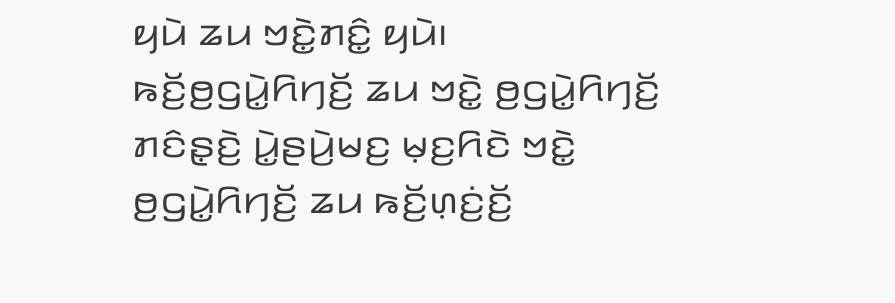ꤟꤣꤧ ꤘꤣ ꤠꤢꤧ꤭ꤊꤢꤨ꤭ ꤟꤣꤧ꤯ ꤒꤢꤩ꤬ꤥ꤬ꤞꤣꤧ꤭ꤖꤚꤢꤩ꤬ ꤘꤣ ꤠꤢꤧ꤭ ꤥ꤬ꤞꤣꤧ꤭ꤖꤚꤢꤩ꤬ ꤊꤢꤨꤔ꤫ꤢꤧ꤬ ꤣꤧ꤭ꤔꤣꤧ꤬ꤗꤢ꤬ ꤗ꤫ꤢ꤬ꤖꤢꤧ ꤠꤢꤧ꤭ ꤥ꤬ꤞꤣꤧ꤭ꤖꤚꤢꤩ꤬ ꤘꤣ ꤒꤢꤩ꤬ꤛ꤫ꤢꤦ꤬ꤢꤩ꤬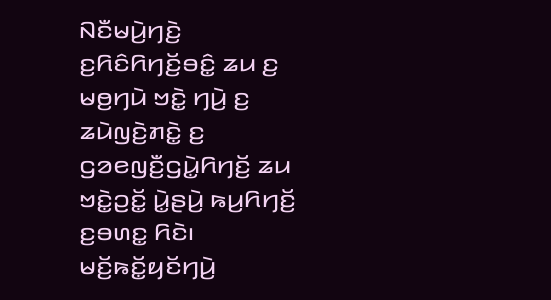ꤡꤢꤪꤗꤣꤧ꤬ꤚꤢꤧ꤬ ꤢ꤬ꤖꤢꤨꤖꤚꤢꤩ꤬ꤋꤢꤨ꤭ ꤘꤣ ꤢ꤬ ꤗꤥ꤬ꤚꤣꤧ ꤠꤢꤧ꤭ ꤚꤣꤧ꤬ ꤢ꤬ ꤘꤣꤧꤜꤢꤧ꤬ꤊꤢꤧ꤭ ꤢ꤬ ꤞꤤꤕꤜꤢꤪ꤬ꤞꤣꤧ꤭ꤖꤚꤢꤩ꤬ ꤘꤣ ꤠꤢꤧ꤭ꤑꤢꤩ꤭ ꤣꤧ꤭ꤔꤣꤧ꤬ ꤒꤣ꤬ꤖꤚꤢꤩ꤬ ꤢ꤬ꤋꤛꤢ꤭ ꤖꤢꤧ꤯
ꤗꤢꤩ꤬ꤒꤢꤩ꤭ꤟꤢꤩꤚꤣꤧ꤬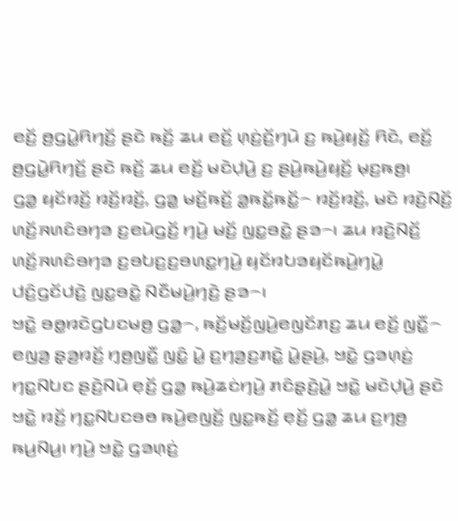ꤕꤢꤩ꤬ ꤥ꤬ꤞꤣꤧ꤭ꤖꤚꤢꤩ꤬ ꤔꤢꤧ ꤒꤢꤩ꤬ ꤘꤣ ꤕꤢꤩ꤬ ꤛ꤫ꤢꤦ꤬ꤢꤩ꤬ꤚꤣꤧ ꤢ꤬ ꤒꤣꤧ꤬ꤟꤢꤩ꤬ ꤖꤢꤧ, ꤕꤢꤩ꤬ ꤥ꤬ꤞꤣꤧ꤭ꤖꤚꤢꤩ꤬ ꤔꤢꤧ ꤒꤢꤩ꤬ ꤘꤣ ꤕꤢꤩ꤬ ꤗꤢꤧꤓ꤫ꤣꤧ꤬ ꤢ꤬ ꤔꤣꤧ꤬ꤒꤣꤧ꤬ꤟꤢꤩ꤬ ꤗ꤫ꤢ꤬ꤒꤥ꤬꤯
ꤞꤤ꤭ ꤟꤢꤩꤙꤢꤩ꤬ ꤙꤢꤩ꤬ꤙꤢꤩ꤬, ꤞꤤ꤭ ꤗꤢꤩ꤬ꤒꤢꤩ꤬ ꤤ꤭ꤒꤢꤩ꤭ꤒꤢꤩ꤭꤮ ꤙꤢꤩ꤬ꤙꤢꤩ꤬, ꤗꤢꤧ ꤙꤢꤧ꤬ꤡꤢꤩ꤬ ꤛꤢꤩ꤬ꤏꤛꤢꤨꤋꤚꤤ ꤢ꤬ꤕꤣꤧꤞꤢꤩ꤬ ꤚꤣꤧ꤬ ꤗꤢꤩ꤬ ꤜꤢ꤭ꤋꤢꤧ꤭ ꤔꤤ꤮꤯ ꤘꤣ ꤙꤢꤧ꤬ꤡꤢꤩ꤬ ꤛꤢꤩ꤬ꤏꤛꤢꤨꤋꤚꤤ ꤢ꤬ꤋꤝꤢ꤬ꤢ꤬ꤋꤛꤢ꤭ꤚꤣꤧ꤬ ꤟꤢꤩꤙꤝꤤꤟꤢꤩꤒꤣꤧ꤬ꤚꤣꤧ꤭ ꤓꤢꤨ꤬ꤞꤢꤩꤓꤢꤧ꤬ ꤜꤢ꤭ꤋꤢꤧ꤭ ꤡꤢꤪꤗꤣꤧ꤬ꤚꤢꤧ꤬ ꤔꤤ꤮꤯
ꤠꤢꤧ꤭ ꤋꤥ꤭ꤙꤢꤧꤞꤝꤢꤗꤥ꤬ ꤞꤤ꤭꤮, ꤒꤢꤩ꤬ꤗꤢꤩ꤬ꤜꤣꤧ꤬ꤕꤜꤢꤩꤊꤢ꤬ ꤘꤣ ꤕꤢꤩ꤬ ꤜꤢꤪ꤭꤮ ꤕꤜꤤ꤬ ꤔ꤫ꤤ꤬ꤙꤢꤩ꤬ ꤚ꤫ꤥ꤬ꤜꤢꤪ꤭ ꤜꤢꤨ꤭ ꤣꤧ꤭ ꤢ꤬ꤚꤤ꤬ꤢ꤬ꤊꤢꤧ꤭ ꤣꤧ꤭ꤔꤣꤧ꤬, ꤠꤢꤧ꤭ ꤞꤤꤛ꤫ꤢꤦ꤬ ꤚꤢ꤭ꤡꤝꤢ ꤔꤢꤧ꤬ꤡꤣꤧ ꤕ꤫ꤢꤩ꤬ ꤞꤤ꤭ ꤒꤣꤧ꤬ꤘꤢꤦꤚꤣꤧ꤬ ꤊꤢꤨꤔ꤫ꤢꤧ꤬ꤣꤧ꤭ ꤠꤢꤧ꤭ ꤗꤢꤧꤓ꤫ꤣꤧ꤬ ꤔꤢꤧ ꤠꤢꤧ꤭ ꤙꤢꤩ꤬ ꤚꤢ꤭ꤡꤝꤢꤋꤥ ꤒꤣꤧ꤬ꤕꤜꤢꤩ꤬ ꤜꤢ꤭ꤒꤢꤩ꤬ ꤕ꤫ꤢꤩ꤬ ꤞꤤ꤭ ꤘꤣ ꤢ꤬ꤚꤥ꤬ ꤒꤣ꤬ꤡꤣ꤬꤯ ꤚꤣꤧ꤬ ꤠꤢꤧ꤭ ꤞꤤꤛ꤫ꤢꤦ꤬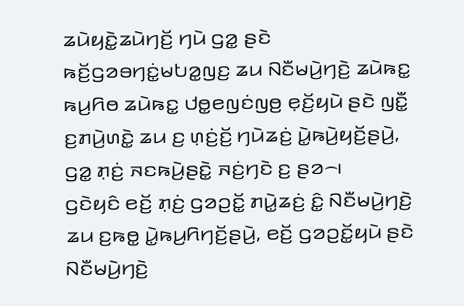ꤘꤣꤧꤟꤢꤧ꤭ꤘꤣꤧꤚꤢꤩ꤬ ꤚꤣꤧ ꤞꤤ꤭ ꤔꤢꤧ ꤒꤢꤩ꤬ꤞꤤꤋꤚꤢꤦ꤭ꤗꤝꤤ꤭ꤜꤢ꤬ ꤘꤣ ꤡꤢꤪꤗꤣꤧ꤬ꤚꤢꤧ꤬ ꤘꤣꤧꤒꤢ꤭ ꤒꤣ꤬ꤖꤥ ꤘꤣꤧꤒꤢ꤭ ꤓꤥ꤭ꤕꤜꤢꤦꤜꤥ꤬ ꤕ꤫ꤢꤩ꤬ꤟꤣꤧ ꤔꤢꤧ ꤜꤢꤪ꤭ ꤢ꤬ꤊꤣꤧ꤬ꤛꤢꤧ꤭ ꤘꤣ ꤢ꤬ ꤛ꤫ꤢꤦ꤬ꤢꤩ꤬ ꤚꤣꤧꤘꤢꤦ꤬ ꤣꤧ꤭ꤒꤣꤧ꤬ꤟꤢꤩ꤬ꤔꤣꤧ꤬, ꤞꤤ꤭ ꤊ꤫ꤢꤦ꤬ ꤏꤢꤒꤣꤧ꤬ꤔꤢꤧ꤭ ꤏꤢꤦ꤬ꤚꤢꤧ ꤢ꤬ ꤔꤤ꤮꤯
ꤞꤢꤧꤟꤢꤨ ꤕꤢꤩ꤬ ꤊ꤫ꤢꤦ꤬ ꤞꤤꤑꤢꤩ꤭ ꤊꤣꤧ꤭ꤘꤢꤦ꤬ ꤢꤨ꤭ ꤡꤢꤪꤗꤣꤧ꤬ꤚꤢꤧ꤬ ꤘꤣ ꤢ꤬ꤒꤥ꤭ ꤣꤧ꤭ꤒꤣ꤬ꤖꤚꤢꤩ꤬ꤔꤣꤧ꤬, ꤕꤢꤩ꤬ ꤞꤤꤑꤢꤩ꤭ꤟꤣꤧ ꤔꤢꤧ ꤡꤢꤪꤗꤣꤧ꤬ꤚꤢꤧ꤬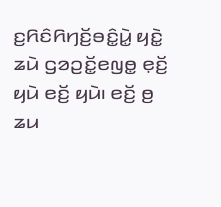ꤢ꤬ꤖꤢꤨꤖꤚꤢꤩ꤬ꤋꤢꤨ꤭ꤣꤧ꤭ ꤟꤢꤧ꤭ ꤘꤣꤧ ꤞꤤꤑꤢꤩ꤭ꤕꤜꤥ꤭ ꤕ꤫ꤢꤩ꤬ ꤟꤣꤧ ꤕꤢꤩ꤬ ꤟꤣꤧ꤯ ꤕꤢꤩ꤬ ꤥ꤬ ꤘꤣ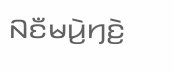ꤡꤢꤪꤗꤣꤧ꤬ꤚꤢꤧ꤬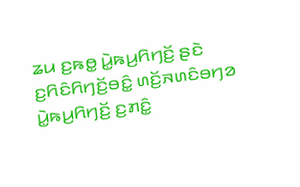ꤘꤣ ꤢ꤬ꤒꤥ꤭ ꤣꤧ꤭ꤒꤣ꤬ꤖꤚꤢꤩ꤬ ꤔꤢꤧ ꤢ꤬ꤖꤢꤨꤖꤚꤢꤩ꤬ꤋꤢꤨ꤭ ꤛꤢꤩ꤬ꤏꤛꤢꤨꤋꤚꤤ ꤣꤧ꤭ꤒꤣ꤬ꤖꤚꤢꤩ꤬ ꤢ꤬ꤊꤢꤨ꤭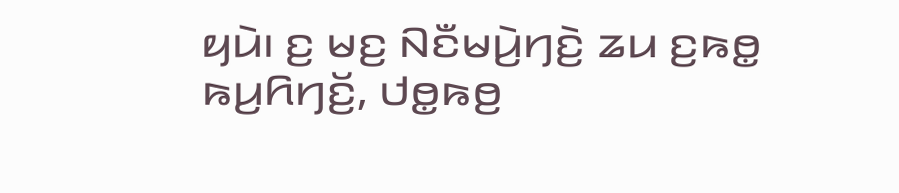ꤟꤣꤧ꤯ ꤢ꤬ ꤗꤢ꤬ ꤡꤢꤪꤗꤣꤧ꤬ꤚꤢꤧ꤬ ꤘꤣ ꤢ꤬ꤒꤥ꤭ ꤒꤣ꤬ꤖꤚꤢꤩ꤬, ꤓꤥ꤭ꤒꤥ꤬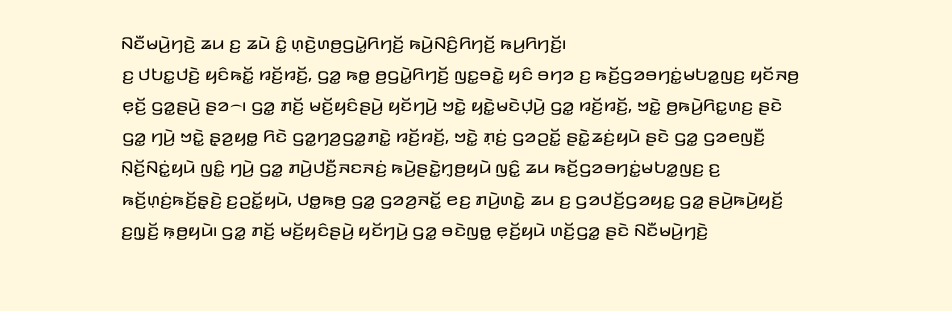ꤡꤢꤪꤗꤣꤧ꤬ꤚꤢꤧ꤬ ꤘꤣ ꤢ꤬ ꤘꤣꤧ ꤢꤨ꤭ ꤛ꤫ꤢꤧ꤬ꤛꤥ꤬ꤞꤣꤧ꤭ꤖꤚꤢꤩ꤬ ꤒꤣꤧ꤬ꤡꤢꤨ꤬ꤖꤚꤢꤩ꤬ ꤒꤣ꤬ꤖꤚꤢꤩ꤬꤯
ꤢ꤬ ꤓꤝꤢ꤭ꤓꤢꤧ꤬ ꤟꤢꤨꤒꤢꤩ꤭ ꤙꤢꤩ꤬ꤙꤢꤩ꤬, ꤞꤤ꤭ ꤒꤥ꤭ ꤥ꤬ꤞꤣꤧ꤭ꤖꤚꤢꤩ꤬ ꤜꤢ꤭ꤋꤢꤧ꤭ ꤟꤢꤨ ꤋꤚꤤ ꤢ꤬ ꤒꤢꤩ꤬ꤞꤤꤋꤚꤢꤦ꤭ꤗꤝꤤ꤭ꤜꤢ꤬ ꤟꤢꤩꤏꤥ꤬ ꤕ꤫ꤢꤩ꤬ ꤞꤤ꤭ꤔꤣꤧ꤬ ꤔꤤ꤮꤯ ꤞꤤ꤭ ꤊꤢꤩ꤬ ꤗꤢꤩ꤬ꤟꤢꤨꤔꤣꤧ꤬ ꤟꤢꤩꤚꤣꤧ꤬ ꤠꤢꤧ꤭ ꤟꤢꤧ꤭ꤗꤢꤧꤓ꤫ꤣꤧ꤬ ꤞꤤ꤭ ꤙꤢꤩ꤬ꤙꤢꤩ꤬, ꤠꤢꤧ꤭ ꤥ꤬ꤒꤣꤧ꤬ꤖꤢ꤭ꤛꤢ꤬ ꤔꤢꤧ ꤞꤤ꤭ ꤚꤣꤧ꤬ ꤠꤢꤧ꤭ ꤔ꤫ꤤ꤬ꤟꤥ꤭ ꤖꤢꤧ ꤞꤤ꤭ꤚꤤ꤬ꤞꤤ꤭ꤊꤢꤧ꤭ ꤙꤢꤩ꤬ꤙꤢꤩ꤬, ꤠꤢꤧ꤭ ꤊ꤫ꤢꤦ꤬ ꤞꤤꤑꤢꤩ꤭ ꤔꤢꤧ꤭ꤘꤢꤦ꤬ꤟꤣꤧ ꤔꤢꤧ ꤞꤤ꤭ ꤞꤤꤕꤜꤢꤪ꤬ ꤡ꤫ꤢꤩ꤬ꤡꤢꤦ꤭ꤟꤣꤧ ꤜꤢꤨ꤭ ꤚꤣꤧ꤬ ꤞꤤ꤭ ꤊꤣꤧ꤬ꤓꤢꤪ꤬ꤏꤢꤏꤢꤦ꤬ ꤒꤣꤧ꤬ꤔꤢꤧ꤭ꤚ꤫ꤥ꤬ꤟꤣꤧ ꤜꤢꤨ꤭ ꤘꤣ ꤒꤢꤩ꤬ꤞꤤꤋꤚꤢꤦ꤭ꤗꤝꤤ꤭ꤜꤢ꤬ ꤢ꤬ ꤒꤢꤩ꤬ꤛ꤫ꤢꤦ꤬ꤒꤢꤩ꤬ꤔ꤫ꤢꤧ꤬ ꤢ꤬ꤑꤢꤩ꤭ꤟꤣꤧ, ꤓꤥ꤭ꤒꤥ꤬ ꤞꤤ꤭ ꤞꤤꤤ꤬ꤏꤢꤩ꤭ ꤕꤢ꤬ ꤊꤣꤧ꤬ꤛꤢꤧ꤭ ꤘꤣ ꤢ꤬ ꤞꤤꤓꤢꤩ꤬ꤞꤤꤟꤢ꤭ ꤞꤤ꤭ ꤔꤣꤧ꤬ꤒꤣꤧ꤬ꤟꤢꤩ꤬ ꤢ꤬ꤜ꤫ꤢꤩ꤬ ꤒ꤫ꤥ꤬ꤟꤣꤧ꤯ ꤞꤤ꤭ ꤊꤢꤩ꤬ ꤗꤢꤩ꤬ꤟꤢꤨꤔꤣꤧ꤬ ꤟꤢꤩꤚꤣꤧ꤬ ꤞꤤ꤭ ꤋꤢꤧꤜꤥ꤭ ꤕ꤫ꤢꤩ꤬ꤟꤣꤧ ꤛꤢꤩ꤬ꤞꤤ꤭ ꤔꤢꤧ ꤡꤢꤪꤗꤣꤧ꤬ꤚꤢꤧ꤬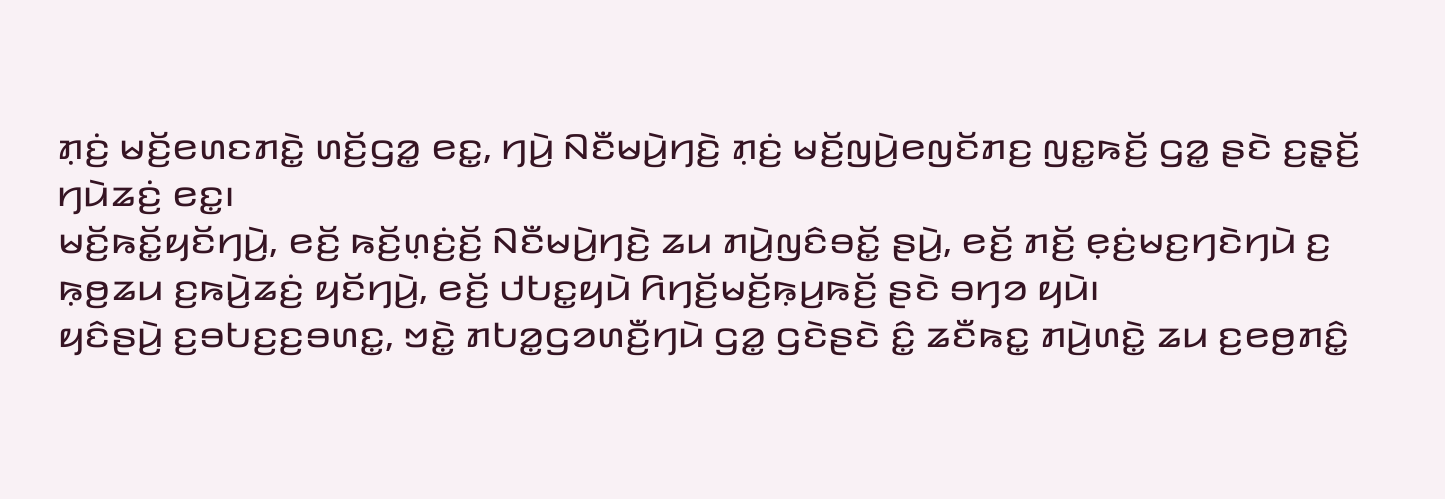ꤊ꤫ꤢꤦ꤬ ꤗꤢꤩ꤬ꤕꤛꤢꤊꤢꤧ꤭ ꤛꤢꤩ꤬ꤞꤤ꤭ ꤕꤢ꤭, ꤚꤣꤧ꤬ ꤡꤢꤪꤗꤣꤧ꤬ꤚꤢꤧ꤬ ꤊ꤫ꤢꤦ꤬ ꤗꤢꤩ꤬ꤜꤣꤧ꤬ꤕꤜꤢꤩꤊꤢ꤬ ꤜꤢ꤭ꤒꤢꤩ꤬ ꤞꤤ꤭ ꤔꤢꤧ ꤢ꤬ꤔ꤫ꤢꤩ꤬ ꤚꤣꤧꤘꤢꤦ꤬ ꤕꤢ꤭꤯
ꤗꤢꤩ꤬ꤒꤢꤩ꤭ꤟꤢꤩꤚꤣꤧ꤬, ꤕꤢꤩ꤬ ꤒꤢꤩ꤬ꤛ꤫ꤢꤦ꤬ꤢꤩ꤬ ꤡꤢꤪꤗꤣꤧ꤬ꤚꤢꤧ꤬ ꤘꤣ ꤊꤣꤧ꤬ꤜꤢꤨꤋꤢꤩ꤭ ꤔꤣꤧ꤬, ꤕꤢꤩ꤬ ꤊꤢꤩ꤬ ꤕ꤫ꤢꤦ꤬ꤗꤢ꤬ꤚꤢꤧꤚꤣꤧ ꤢ꤬ ꤒ꤫ꤥ꤬ꤘꤣ ꤢ꤬ꤒꤣꤧ꤬ꤘꤢꤦ꤬ ꤟꤢꤩꤚꤣꤧ꤬, ꤕꤢꤩ꤬ ꤓꤝꤢ꤭ꤟꤣꤧ ꤖꤚꤢꤩ꤬ꤗꤢꤩ꤬ꤒ꤫ꤣ꤬ꤒꤢꤩ꤬ ꤔꤢꤧ ꤋꤚꤤ ꤟꤣꤧ꤯
ꤟꤢꤨꤔꤣꤧ꤬ ꤢ꤬ꤋꤝꤢ꤬ꤢ꤬ꤋꤛꤢ꤭, ꤠꤢꤧ꤭ ꤊꤝꤤ꤭ꤞꤤꤛꤢꤪ꤬ꤚꤣꤧ ꤞꤤ꤭ ꤞꤢꤧꤔꤢꤧ ꤢꤨ꤭ ꤘꤢꤪꤒꤢ꤭ ꤊꤣꤧ꤬ꤛꤢꤧ꤭ ꤘꤣ ꤢ꤬ꤕꤥ꤬ꤊꤢꤨ꤭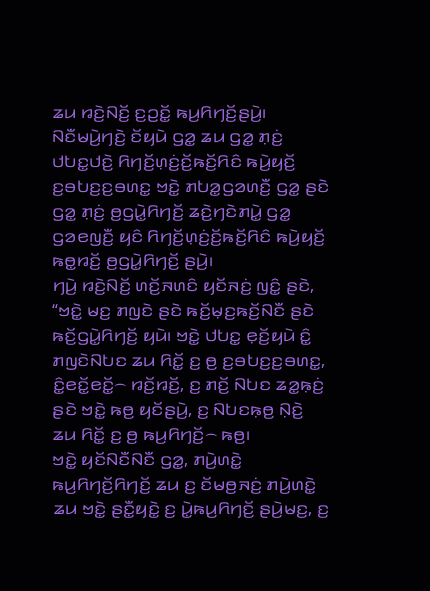ꤘꤣ ꤙꤢꤧ꤬ꤡꤢꤩ꤬ ꤢ꤬ꤑꤢꤩ꤭ ꤒꤣ꤬ꤖꤚꤢꤩ꤬ꤔꤣꤧ꤬꤯ ꤡꤢꤪꤗꤣꤧ꤬ꤚꤢꤧ꤬ ꤢꤩꤟꤣꤧ ꤞꤤ꤭ ꤘꤣ ꤞꤤ꤭ ꤊ꤫ꤢꤦ꤬ ꤓꤝꤢ꤭ꤓꤢꤧ꤬ ꤖꤚꤢꤩ꤬ꤛ꤫ꤢꤦ꤬ꤢꤩ꤬ꤒꤢꤩ꤬ꤖꤢꤨ ꤒꤣꤧ꤬ꤟꤢꤩ꤬ ꤢ꤬ꤋꤝꤢ꤬ꤢ꤬ꤋꤛꤢ꤭ ꤠꤢꤧ꤭ ꤊꤝꤤ꤭ꤞꤤꤛꤢꤪ꤬ ꤞꤤ꤭ ꤔꤢꤧ ꤞꤤ꤭ ꤊ꤫ꤢꤦ꤬ ꤥ꤬ꤞꤣꤧ꤭ꤖꤚꤢꤩ꤬ ꤘꤢꤧ꤬ꤚꤢꤧꤊꤣꤧ꤭ ꤞꤤ꤭ ꤞꤤꤕꤜꤢꤪ꤬ ꤟꤢꤨ ꤖꤚꤢꤩ꤬ꤛ꤫ꤢꤦ꤬ꤢꤩ꤬ꤒꤢꤩ꤬ꤖꤢꤨ ꤒꤣꤧ꤬ꤟꤢꤩ꤬ ꤒꤥ꤭ꤙꤢꤩ꤬ ꤥ꤬ꤞꤣꤧ꤭ꤖꤚꤢꤩ꤬ ꤔꤣꤧ꤬꤯
ꤚꤣꤧ꤬ ꤙꤢꤧ꤬ꤡꤢꤩ꤬ ꤛꤢꤩ꤬ꤏꤛꤢꤨ ꤟꤢꤩꤏꤢꤦ꤬ ꤜꤢꤨ꤭ ꤔꤢꤧ, “ꤠꤢꤧ꤭ ꤗꤢ꤬ ꤊꤜꤢꤧ ꤔꤢꤧ ꤒꤢꤩ꤬ꤗ꤫ꤢ꤬ꤒꤢꤩ꤬ꤡꤢꤪ ꤔꤢꤧ ꤒꤢꤩ꤬ꤞꤣꤧ꤭ꤖꤚꤢꤩ꤬ ꤟꤣꤧ꤯ ꤠꤢꤧ꤭ ꤓꤝꤢ꤭ ꤕ꤫ꤢꤩ꤬ꤟꤣꤧ ꤢꤨ꤭ ꤊꤜꤢꤧꤡꤝꤢ ꤘꤣ ꤖꤢꤩ꤭ ꤢ꤬ ꤥ꤬ ꤢ꤬ꤋꤝꤢ꤬ꤢ꤬ꤋꤛꤢ꤭, ꤢꤨ꤭ꤕꤢꤩ꤭ꤕꤢꤩ꤭꤮ ꤙꤢꤩ꤬ꤙꤢꤩ꤬, ꤢ꤬ ꤊꤢꤩ꤬ ꤡꤝꤢ ꤘꤤ꤭ꤒ꤫ꤢꤦ꤬ ꤔꤢꤧ ꤠꤢꤧ꤭ ꤒꤥ꤬ ꤟꤢꤩꤔꤣꤧ꤬, ꤢ꤬ ꤡꤝꤢꤒ꤫ꤥ꤬ ꤡ꤫ꤢꤧ꤬ ꤘꤣ ꤖꤢꤩ꤭ ꤢ꤬ ꤥ꤬ ꤒꤣ꤬ꤖꤚꤢꤩ꤬꤮ ꤒꤥ꤬꤯
ꤠꤢꤧ꤭ ꤟꤢꤩꤡꤢꤪꤡꤢꤪ ꤞꤤ꤭, ꤊꤣꤧ꤬ꤛꤢꤧ꤭ ꤒꤣ꤬ꤖꤚꤢꤩ꤬ꤖꤚꤢꤩ꤬ ꤘꤣ ꤢ꤬ ꤢꤩꤗꤥ꤬ꤏꤢꤦ꤬ ꤊꤣꤧ꤬ꤛꤢꤧ꤭ ꤘꤣ ꤠꤢꤧ꤭ ꤔꤢꤪ꤭ꤟꤢꤧ꤭ ꤢ꤬ ꤣꤧ꤭ꤒꤣ꤬ꤖꤚꤢꤩ꤬ ꤔꤣꤧ꤬ꤗꤢ꤬, ꤢ꤬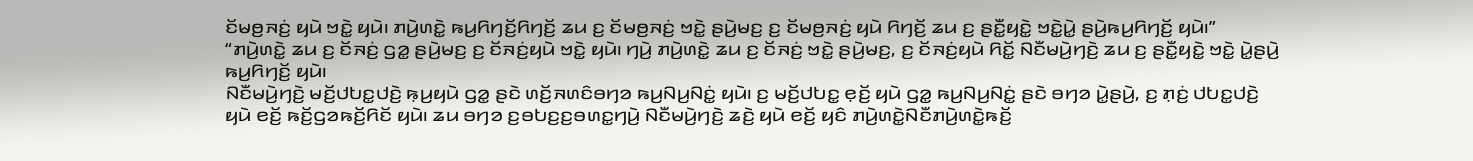ꤢꤩꤗꤥ꤬ꤏꤢꤦ꤬ ꤟꤣꤧ ꤠꤢꤧ꤭ ꤟꤣꤧ꤯ ꤊꤣꤧ꤬ꤛꤢꤧ꤭ ꤒꤣ꤬ꤖꤚꤢꤩ꤬ꤖꤚꤢꤩ꤬ ꤘꤣ ꤢ꤬ ꤢꤩꤗꤥ꤬ꤏꤢꤦ꤬ ꤠꤢꤧ꤭ ꤔꤣꤧ꤬ꤗꤢ꤬ ꤢ꤬ ꤢꤩꤗꤥ꤬ꤏꤢꤦ꤬ ꤟꤣꤧ ꤖꤚꤢꤩ꤬ ꤘꤣ ꤢ꤬ ꤔꤢꤪ꤭ꤟꤢꤧ꤭ ꤠꤢꤧ꤭ꤣꤧ꤭ ꤔꤣꤧ꤬ꤒꤣ꤬ꤖꤚꤢꤩ꤬ ꤟꤣꤧ꤯”
“ꤊꤣꤧ꤬ꤛꤢꤧ꤭ ꤘꤣ ꤢ꤬ ꤢꤩꤏꤢꤦ꤬ ꤞꤤ꤭ ꤔꤣꤧ꤬ꤗꤢ꤬ ꤢ꤬ ꤢꤩꤏꤢꤦ꤬ꤟꤣꤧ ꤠꤢꤧ꤭ ꤟꤣꤧ꤯ ꤚꤣꤧ꤬ ꤊꤣꤧ꤬ꤛꤢꤧ꤭ ꤘꤣ ꤢ꤬ ꤢꤩꤏꤢꤦ꤬ ꤠꤢꤧ꤭ ꤔꤣꤧ꤬ꤗꤢ꤬, ꤢ꤬ ꤢꤩꤏꤢꤦ꤬ꤟꤣꤧ ꤖꤢꤩ꤭ ꤡꤢꤪꤗꤣꤧ꤬ꤚꤢꤧ꤬ ꤘꤣ ꤢ꤬ ꤔꤢꤪ꤭ꤟꤢꤧ꤭ ꤠꤢꤧ꤭ ꤣꤧ꤭ꤔꤣꤧ꤬ ꤒꤣ꤬ꤖꤚꤢꤩ꤬ ꤟꤣꤧ꤯
ꤡꤢꤪꤗꤣꤧ꤬ꤚꤢꤧ꤬ ꤗꤢꤩ꤬ꤓꤝꤢ꤭ꤓꤢꤧ꤬ ꤒ꤫ꤣ꤬ꤟꤣꤧ ꤞꤤ꤭ ꤔꤢꤧ ꤛꤢꤩ꤬ꤏꤛꤢꤨꤋꤚꤤ ꤒꤣ꤬ꤡꤣ꤬ꤡꤢꤦ꤭ ꤟꤣꤧ꤯ ꤢ꤬ ꤗꤢꤩ꤬ꤓꤝꤢ꤭ ꤕ꤫ꤢꤩ꤬ ꤟꤣꤧ ꤞꤤ꤭ ꤒꤣ꤬ꤡꤣ꤬ꤡꤢꤦ꤭ ꤔꤢꤧ ꤋꤚꤤ ꤣꤧ꤭ꤔꤣꤧ꤬, ꤢ꤬ ꤊ꤫ꤢꤦ꤬ ꤓꤝꤢ꤭ꤓꤢꤧ꤬ ꤟꤣꤧ ꤕꤢꤩ꤬ ꤒꤢꤩ꤬ꤞꤤꤒꤢꤩ꤬ꤖꤢꤩ ꤟꤣꤧ꤯ ꤘꤣ ꤋꤚꤤ ꤢ꤬ꤋꤝꤢ꤬ꤢ꤬ꤋꤛꤢ꤭ꤚꤣꤧ꤬ ꤡꤢꤪꤗꤣꤧ꤬ꤚꤢꤧ꤬ ꤘꤢꤧ꤬ ꤟꤣꤧ ꤕꤢꤩ꤬ ꤟꤢꤨ ꤊꤣꤧ꤬ꤛꤢꤧ꤭ꤡꤢꤪꤊꤣꤧ꤬ꤛꤢꤧ꤭ꤒꤢꤩ꤬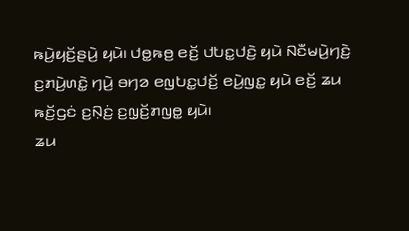ꤒꤣꤧ꤬ꤟꤢꤩ꤬ꤔꤣꤧ꤬ ꤟꤣꤧ꤯ ꤓꤥ꤭ꤒꤥ꤬ ꤕꤢꤩ꤬ ꤓꤝꤢ꤭ꤓꤢꤧ꤬ ꤟꤣꤧ ꤡꤢꤪꤗꤣꤧ꤬ꤚꤢꤧ꤬ ꤢ꤬ꤊꤣꤧ꤬ꤛꤢꤧ꤭ ꤚꤣꤧ꤬ ꤋꤚꤤ ꤕꤜꤝꤢ꤭ꤓꤢꤩ꤬ ꤕꤣꤧ꤬ꤜꤢ꤭ ꤟꤣꤧ ꤕꤢꤩ꤬ ꤘꤣ ꤒꤢꤩ꤬ꤞꤢꤦ ꤢ꤬ꤡ꤫ꤢꤦ꤬ ꤢ꤬ꤜ꤫ꤢꤩ꤬ꤊꤜꤥ꤭ ꤟꤣꤧ꤯
ꤘꤣ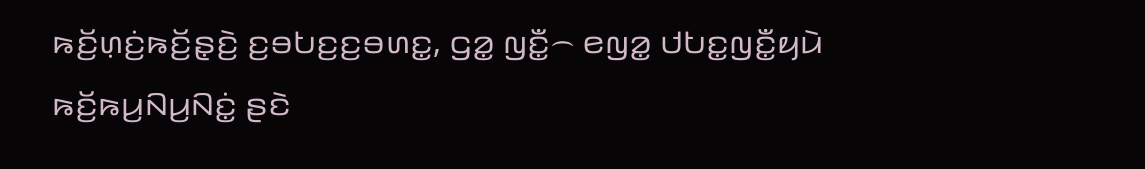ꤒꤢꤩ꤬ꤛ꤫ꤢꤦ꤬ꤒꤢꤩ꤬ꤔ꤫ꤢꤧ꤬ ꤢ꤬ꤋꤝꤢ꤬ꤢ꤬ꤋꤛꤢ꤭, ꤞꤤ꤭ ꤜꤢꤪ꤭꤮ ꤕꤜꤤ꤭ ꤓꤝꤢ꤭ꤜꤢꤪ꤭ꤟꤣꤧ ꤒꤢꤩ꤬ꤒꤣ꤬ꤡꤣ꤬ꤡꤢꤦ꤭ ꤔꤢꤧ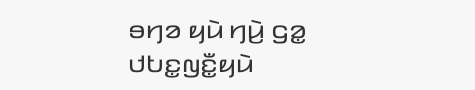ꤋꤚꤤ ꤟꤣꤧ ꤚꤣꤧ꤬ ꤞꤤ꤭ ꤓꤝꤢ꤭ꤜꤢꤪ꤭ꤟꤣꤧ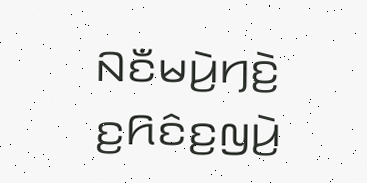ꤡꤢꤪꤗꤣꤧ꤬ꤚꤢꤧ꤬ ꤢ꤬ꤖꤢꤨꤢ꤬ꤜꤣꤧ꤬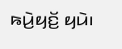ꤒꤣꤧ꤬ꤟꤢꤩ꤬ ꤟꤣꤧ꤯